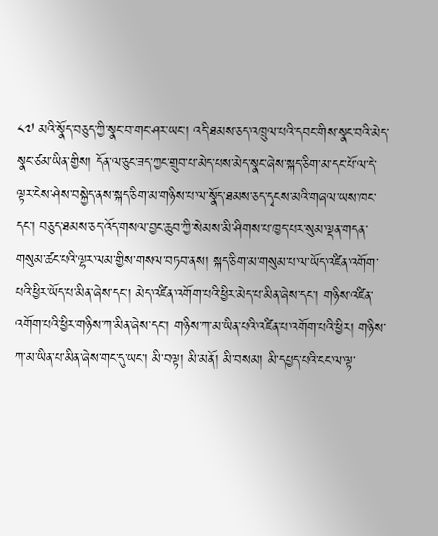༨༧ མའི་སྣོད་བཅུད་ཀྱི་སྣང་བ་གང་ཤར་ཡང་། འདི་ཐམས་ཅད་འཁྲུལ་པའི་དབང་གིས་སྣང་བའི་མེད་སྣང་ཙམ་ཡིན་གྱིས། དོན་ལ་ཅུང་ཟད་ཀྱང་གྲུབ་པ་མེད་པས་མེད་སྣང་ཞེས་སྐད་ཅིག་མ་དང་པོ་ལ་དེ་ལྟར་ངེས་ཤེས་བསྐྱེད་ནས་སྐད་ཅིག་མ་གཉིས་པ་ལ་སྣོད་ཐམས་ཅད་དྭངས་མའི་གཞལ་ཡས་ཁང་དང་། བཅུད་ཐམས་ཅད་འོད་གསལ་བྱང་ཆུབ་ཀྱི་སེམས་མི་ཤིགས་པ་ཁྱད་པར་སུམ་ལྡན་གདན་གསུམ་ཚང་པའི་ལྷར་ལམ་གྱིས་གསལ་བཏབ་ནས། སྐད་ཅིག་མ་གསུམ་པ་ལ་ཡོད་འཛིན་འགོག་པའི་ཕྱིར་ཡོད་པ་མིན་ཞེས་དང་། མེད་འཛིན་འགོག་པའི་ཕྱིར་མེད་པ་མིན་ཞེས་དང་། གཉིས་འཛིན་འགོག་པའི་ཕྱིར་གཉིས་ཀ་མིན་ཞེས་དང་། གཉིས་ཀ་མ་ཡིན་པའི་འཛིན་པ་འགོག་པའི་ཕྱིར། གཉིས་ཀ་མ་ཡིན་པ་མིན་ཞེས་གང་དུ་ཡང་། མི་བལྟ། མི་མནོ། མི་བསམ། མི་དཔྱད་པའི་ངང་ལ་ལྟ་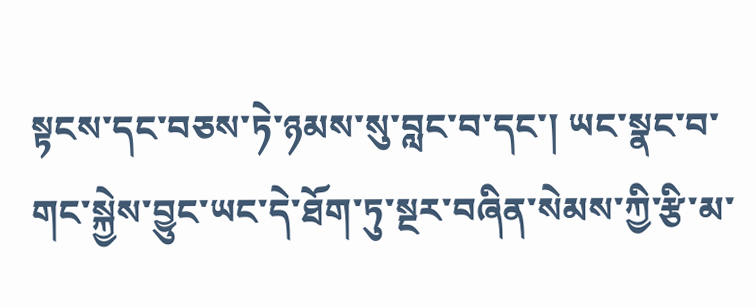སྟངས་དང་བཅས་ཏེ་ཉམས་སུ་བླང་བ་དང་། ཡང་སྣང་བ་གང་སྐྱེས་བྱུང་ཡང་དེ་ཐོག་ཏུ་སྔར་བཞིན་སེམས་ཀྱི་རྩི་མ་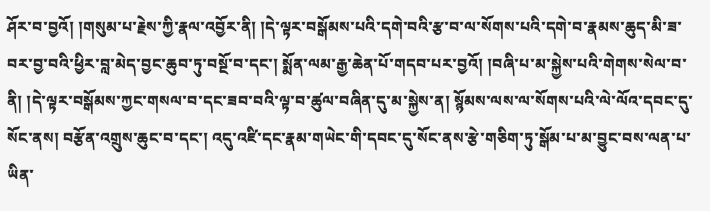ཤོར་བ་བྱའོ། །གསུམ་པ་རྗེས་ཀྱི་རྣལ་འབྱོར་ནི། །དེ་ལྟར་བསྒོམས་པའི་དགེ་བའི་རྩ་བ་ལ་སོགས་པའི་དགེ་བ་རྣམས་ཆུད་མི་ཟ་བར་བྱ་བའི་ཕྱིར་བླ་མེད་བྱང་ཆུབ་ཏུ་བསྔོ་བ་དང་། སྨོན་ལམ་རྒྱ་ཆེན་པོ་གདབ་པར་བྱའོ། །བཞི་པ་མ་སྐྱེས་པའི་གེགས་སེལ་བ་ནི། །དེ་ལྟར་བསྒོམས་ཀྱང་གསལ་བ་དང་ཟབ་བའི་ལྟ་བ་ཚུལ་བཞིན་དུ་མ་སྐྱེས་ན། སྙོམས་ལས་ལ་སོགས་པའི་ལེ་ལོའ་དབང་དུ་སོང་ནས། བརྩོན་འགྲུས་ཆུང་བ་དང་། འདུ་འཛི་དང་རྣམ་གཡེང་གི་དབང་དུ་སོང་ནས་རྩེ་གཅིག་ཏུ་སྒོམ་པ་མ་བྱུང་བས་ལན་པ་ཡིན་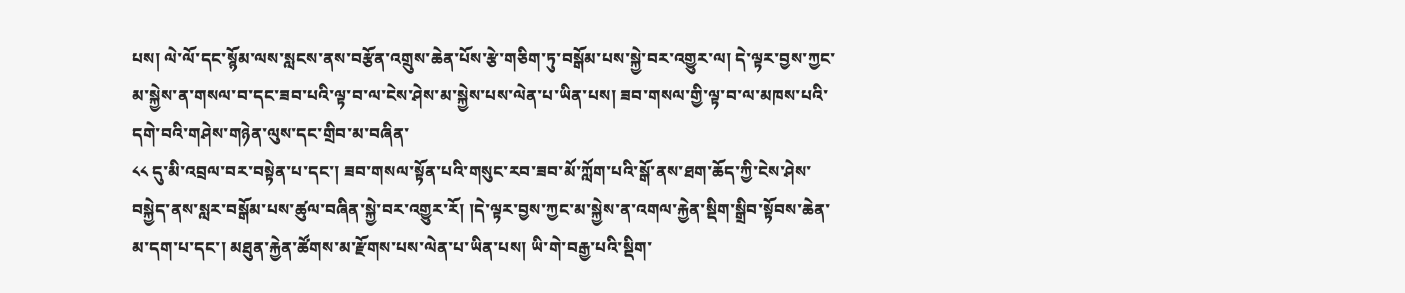པས། ལེ་ལོ་དང་སྙོམ་ལས་སླངས་ནས་བརྩོན་འགྲུས་ཆེན་པོས་རྩེ་གཅིག་ཏུ་བསྒོམ་པས་སྐྱེ་བར་འགྱུར་ལ། དེ་ལྟར་བྱས་ཀྱང་མ་སྐྱེས་ན་གསལ་བ་དང་ཟབ་པའི་ལྟ་བ་ལ་ངེས་ཤེས་མ་སྐྱེས་པས་ལེན་པ་ཡིན་པས། ཟབ་གསལ་གྱི་ལྟ་བ་ལ་མཁས་པའི་དགེ་བའི་གཤེས་གཉེན་ལུས་དང་གྲིབ་མ་བཞིན་
༨༨ དུ་མི་འབྲལ་བར་བསྟེན་པ་དང་། ཟབ་གསལ་སྟོན་པའི་གསུང་རབ་ཟབ་མོ་ཀློག་པའི་སྒོ་ནས་ཐག་ཆོད་ཀྱི་ངེས་ཤེས་བསྐྱེད་ནས་སླར་བསྒོམ་པས་ཚུལ་བཞིན་སྐྱེ་བར་འགྱུར་རོ། །དེ་ལྟར་བྱས་ཀྱང་མ་སྐྱེས་ན་འགལ་རྐྱེན་སྡིག་སྒྲིབ་སྟོབས་ཆེན་མ་དག་པ་དང་། མཐུན་རྐྱེན་ཚོགས་མ་རྫོགས་པས་ལེན་པ་ཡིན་པས། ཡི་གེ་བརྒྱ་པའི་སྡིག་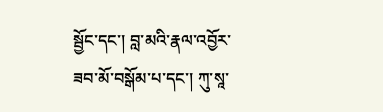སྦྱོང་དང་། བླ་མའི་རྣལ་འབྱོར་ཟབ་མོ་བསྒོམ་པ་དང་། ཀུ་སཱ་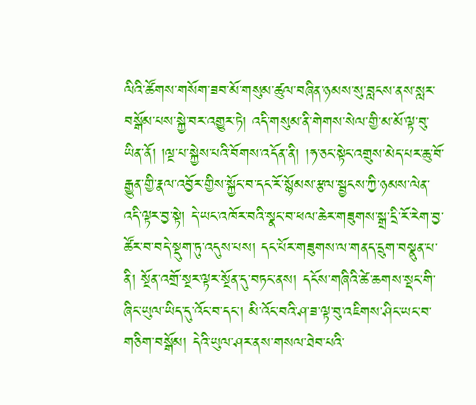ལིའི་ཚོགས་གསོག་ཟབ་མོ་གསུམ་ཚུལ་བཞིན་ཉམས་སུ་བླངས་ནས་སླར་བསྒོམ་པས་སྐྱེ་བར་འགྱུར་ཏེ། འདི་གསུམ་ནི་གེགས་སེལ་གྱི་མ་མོ་ལྟ་བུ་ཡིན་ནོ། །ལྔ་པ་སྐྱེས་པའི་བོགས་འདོན་ནི། །ཧ་ཅང་སྟེང་འགྲུས་མེད་པར་ཆུ་བོ་རྒྱུན་གྱི་རྣལ་འབྱོར་གྱིས་སྐྱོང་བ་དང་རོ་སྙོམས་རྩལ་སྦྱངས་ཀྱི་ཉམས་ལེན་འདི་ལྟར་བྱ་སྟེ། དེ་ཡང་འཁོར་བའི་སྣང་བ་ཕལ་ཆེར་གཟུགས་སྒྲ་དྲི་རོ་རེག་བྱ་ཚོར་བ་བདེ་སྡུག་ཏུ་འདུས་པས། དང་པོར་གཟུགས་ལ་གནད་དྲུག་བསྣུན་པ་ནི། སྔོན་འགྲོ་སྔར་ལྟར་སྔོན་དུ་བཏང་ནས། དངོས་གཞིའི་ཚེ་ཆགས་སྡང་གི་ཞིང་ཡུལ་ཡིད་དུ་འོང་བ་དང་། མི་འོང་བའི་ཤ་ཟ་ལྟ་བུ་འཇིགས་ཤིང་ཡང་བ་གཅིག་བསྒོམ། དེའི་ཡུལ་ཤར་ནས་གསལ་ཐེབ་པའི་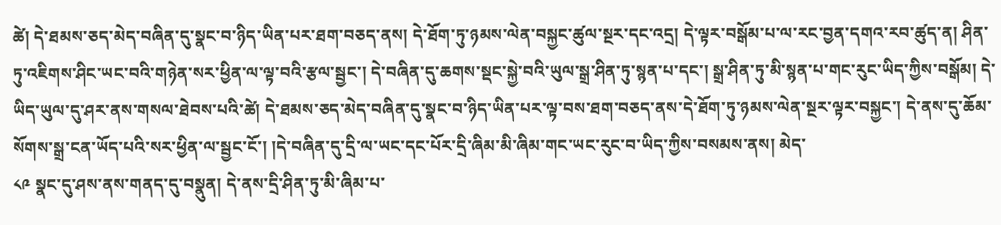ཚེ། དེ་ཐམས་ཅད་མེད་བཞིན་དུ་སྣང་བ་ཉིད་ཡིན་པར་ཐག་བཅད་ནས། དེ་ཐོག་ཏུ་ཉམས་ལེན་བསྐྱང་ཚུལ་སྔར་དང་འདྲ། དེ་ལྟར་བསྒོམ་པ་ལ་རང་བྱན་དགའ་རབ་ཚུད་ན། ཤིན་ཏུ་འཇིགས་ཤིང་ཡང་བའི་གཉེན་སར་ཕྱིན་ལ་ལྟ་བའི་རྩལ་སྦྱང་། དེ་བཞིན་དུ་ཆགས་སྡང་སྐྱེ་བའི་ཡུལ་སྒྲ་ཤིན་ཏུ་སྙན་པ་དང་། སྒྲ་ཤིན་ཏུ་མི་སྙན་པ་གང་རུང་ཡིད་ཀྱིས་བསྒོམ། དེ་ཡིད་ཡུལ་དུ་ཤར་ནས་གསལ་ཐེབས་པའི་ཚེ། དེ་ཐམས་ཅད་མེད་བཞིན་དུ་སྣང་བ་ཉིད་ཡིན་པར་ལྟ་བས་ཐག་བཅད་ནས་དེ་ཐོག་ཏུ་ཉམས་ལེན་སྔར་ལྟར་བསྐྱང་། དེ་ནས་དུ་ཆོམ་སོགས་སྒྲ་ངན་ཡོད་པའི་སར་ཕྱིན་ལ་སྦྱང་ངོ་། །དེ་བཞིན་དུ་དྲི་ལ་ཡང་དང་པོར་དྲི་ཞིམ་མི་ཞིམ་གང་ཡང་རུང་བ་ཡིད་ཀྱིས་བསམས་ནས། མེད་
༨༩ སྣང་དུ་ཤས་ནས་གནད་དུ་བསྣུན། དེ་ནས་དྲི་ཤིན་ཏུ་མི་ཞིམ་པ་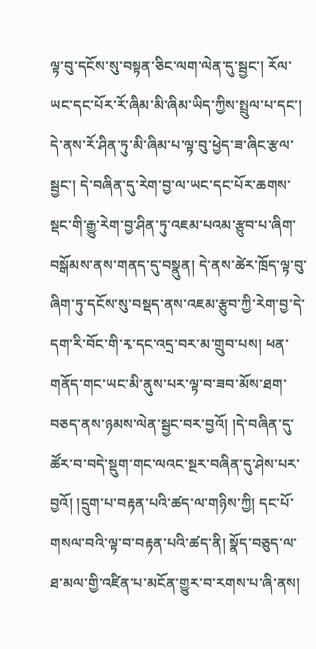ལྟ་བུ་དངོས་སུ་བསྟན་ཅིང་ལག་ལེན་དུ་སྦྱང་། རོལ་ཡང་དང་པོར་རོ་ཞིམ་མི་ཞིམ་ཡིད་ཀྱིས་སྤྲུལ་པ་དང་། དེ་ནས་རོ་ཤིན་ཏུ་མི་ཞིམ་པ་ལྟ་བུ་ཕྱེད་ཟ་ཞིང་རྩལ་སྦྱང་། དེ་བཞིན་དུ་རེག་བྱ་ལ་ཡང་དང་པོར་ཆགས་སྡང་གི་རྒྱུ་རེག་བྱ་ཤིན་ཏུ་འཇམ་པའམ་རྩུབ་པ་ཞིག་བསྒོམས་ནས་གནད་དུ་བསྣུན། དེ་ནས་ཚེར་ཁྲོད་ལྟ་བུ་ཞིག་ཏུ་དངོས་སུ་བསྡད་ནས་འཇམ་རྩུབ་ཀྱི་རེག་བྱ་དེ་དག་རི་བོང་གི་རྭ་དང་འདྲ་བར་མ་གྲུབ་པས། ཕན་གནོད་གང་ཡང་མི་ནུས་པར་ལྟ་བ་ཟབ་མོས་ཐག་བཅད་ནས་ཉམས་ལེན་སྦྱང་བར་བྱའོ། །དེ་བཞིན་དུ་ཚོར་བ་བདེ་སྡུག་གང་ལའང་སྔར་བཞིན་དུ་ཤེས་པར་བྱའོ། །དྲུག་པ་བརྟན་པའི་ཚད་ལ་གཉིས་ཀྱི། དང་པོ་གསལ་བའི་ལྟ་བ་བརྟན་པའི་ཚད་ནི། སྣོད་བཅུད་ལ་ཐ་མལ་གྱི་འཛིན་པ་མངོན་གྱུར་བ་རགས་པ་ཞི་ནས།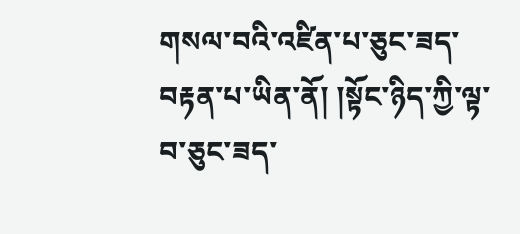གསལ་བའི་འཛིན་པ་ཅུང་ཟད་བརྟན་པ་ཡིན་ནོ། །སྟོང་ཉིད་ཀྱི་ལྟ་བ་ཅུང་ཟད་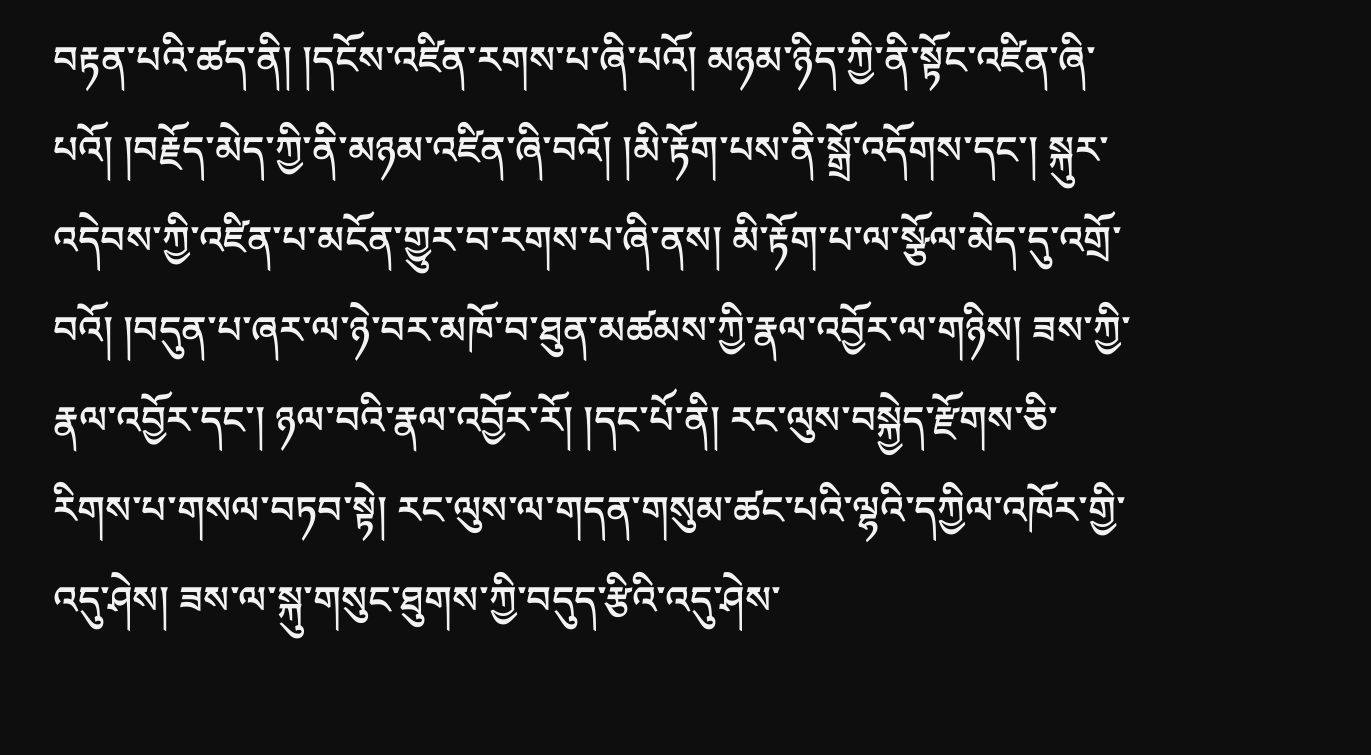བརྟན་པའི་ཚད་ནི། །དངོས་འཛིན་རགས་པ་ཞི་པའོ། མཉམ་ཉིད་ཀྱི་ནི་སྟོང་འཛིན་ཞི་པའོ། །བརྗོད་མེད་ཀྱི་ནི་མཉམ་འཛིན་ཞི་བའོ། །མི་རྟོག་པས་ནི་སྒྲོ་འདོགས་དང་། སྐུར་འདེབས་ཀྱི་འཛིན་པ་མངོན་གྱུར་བ་རགས་པ་ཞི་ནས། མི་རྟོག་པ་ལ་སྩོལ་མེད་དུ་འགྲོ་བའོ། །བདུན་པ་ཞར་ལ་ཉེ་བར་མཁོ་བ་ཐུན་མཚམས་ཀྱི་རྣལ་འབྱོར་ལ་གཉིས། ཟས་ཀྱི་རྣལ་འབྱོར་དང་། ཉལ་བའི་རྣལ་འབྱོར་རོ། །དང་པོ་ནི། རང་ལུས་བསྐྱེད་རྫོགས་ཅི་རིགས་པ་གསལ་བཏབ་སྟེ། རང་ལུས་ལ་གདན་གསུམ་ཚང་པའི་ལྷའི་དཀྱིལ་འཁོར་གྱི་འདུ་ཤེས། ཟས་ལ་སྐུ་གསུང་ཐུགས་ཀྱི་བདུད་རྩིའི་འདུ་ཤེས་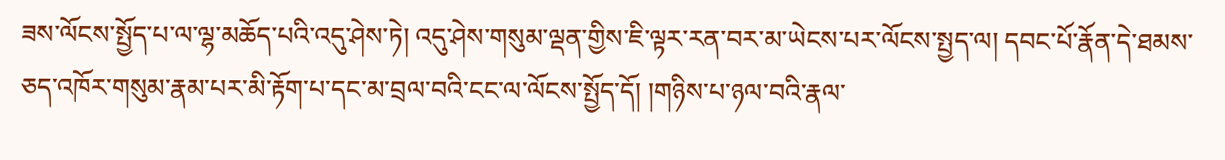ཟས་ལོངས་སྤྱོད་པ་ལ་ལྷ་མཆོད་པའི་འདུ་ཤེས་ཏེ། འདུ་ཤེས་གསུམ་ལྡན་གྱིས་ཇི་ལྟར་རན་བར་མ་ཡེངས་པར་ལོངས་སྤྱད་ལ། དབང་པོ་རྣོན་དེ་ཐམས་ཅད་འཁོར་གསུམ་རྣམ་པར་མི་རྟོག་པ་དང་མ་བྲལ་བའི་ངང་ལ་ལོངས་སྤྱོད་དོ། །གཉིས་པ་ཉལ་བའི་རྣལ་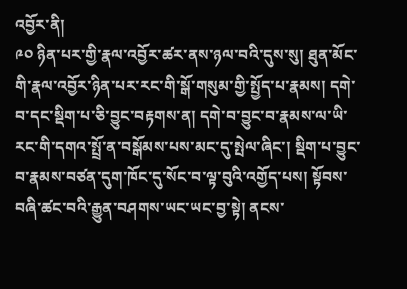འབྱོར་ནི།
༩༠ ཉིན་པར་གྱི་རྣལ་འབྱོར་ཚར་ནས་ཉལ་བའི་དུས་སུ། ཐུན་མོང་གི་རྣལ་འབྱོར་ཉིན་པར་རང་གི་སྒོ་གསུམ་གྱི་སྤྱོད་པ་རྣམས། དགེ་བ་དང་སྡིག་པ་ཅི་བྱུང་བརྟགས་ན། དགེ་བ་བྱུང་བ་རྣམས་ལ་ཡི་རང་གི་དགའ་སྤྲོ་ན་བསྒོམས་པས་མང་དུ་སྤེལ་ཞིང་། སྡིག་པ་བྱུང་བ་རྣམས་བཙན་དུག་ཁོང་དུ་སོང་བ་ལྟ་བུའི་འགྱོད་པས། སྟོབས་བཞི་ཚང་བའི་རྒྱུན་བཤགས་ཡང་ཡང་བྱ་སྟེ། ནངས་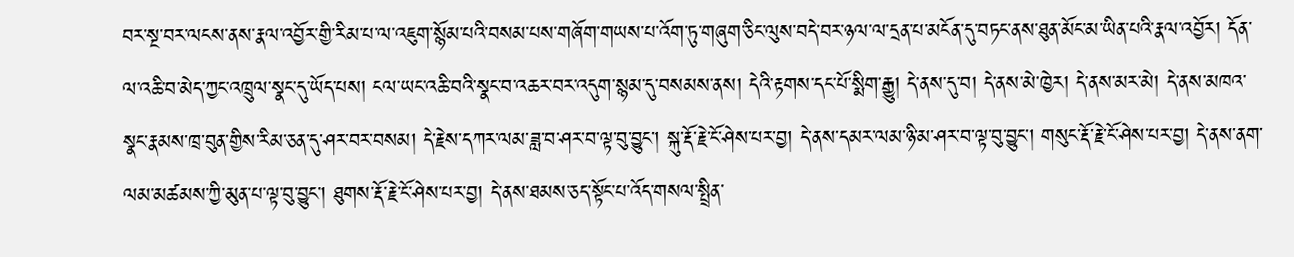བར་སྔ་བར་ལངས་ནས་རྣལ་འབྱོར་གྱི་རིམ་པ་ལ་འཇུག་སྙོམ་པའི་བསམ་པས་གཞོག་གཡས་པ་འོག་ཏུ་གཞུག་ཅིང་ལུས་བདེ་བར་ཉལ་ལ་དྲན་པ་མངོན་དུ་བཏང་ནས་ཐུན་མོང་མ་ཡིན་པའི་རྣལ་འབྱོར། དོན་ལ་འཆི་བ་མེད་ཀྱང་འཁྲུལ་སྣང་དུ་ཡོད་པས། ངལ་ཡང་འཆི་བའི་སྣང་བ་འཆར་བར་འདུག་སྙམ་དུ་བསམས་ནས། དེའི་རྟགས་དང་པོ་སྨིག་རྒྱུ། དེ་ནས་དུ་བ། དེ་ནས་མེ་ཁྱེར། དེ་ནས་མར་མེ། དེ་ནས་མཁའ་སྣང་རྣམས་ཁྲ་བུན་གྱིས་རིམ་ཅན་དུ་ཤར་བར་བསམ། དེ་རྗེས་དཀར་ལམ་ཟླ་བ་ཤར་བ་ལྟ་བུ་བྱུང་། སྐུ་རྡོ་རྗེ་ངོ་ཤེས་པར་བྱ། དེ་ནས་དམར་ལམ་ཉི་མ་ཤར་བ་ལྟ་བུ་བྱུང་། གསུང་རྡོ་རྗེ་ངོ་ཤེས་པར་བྱ། དེ་ནས་ནག་ལམ་མཚམས་ཀྱི་མུན་པ་ལྟ་བུ་བྱུང་། ཐུགས་རྡོ་རྗེ་ངོ་ཤེས་པར་བྱ། དེ་ནས་ཐམས་ཅད་སྟོང་པ་འོད་གསལ་སྤྲིན་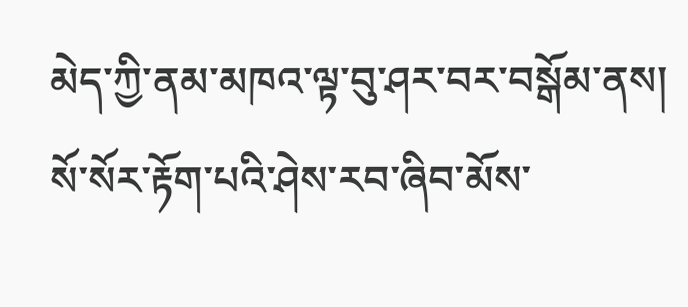མེད་ཀྱི་ནམ་མཁའ་ལྟ་བུ་ཤར་བར་བསྒོམ་ནས། སོ་སོར་རྟོག་པའི་ཤེས་རབ་ཞིབ་མོས་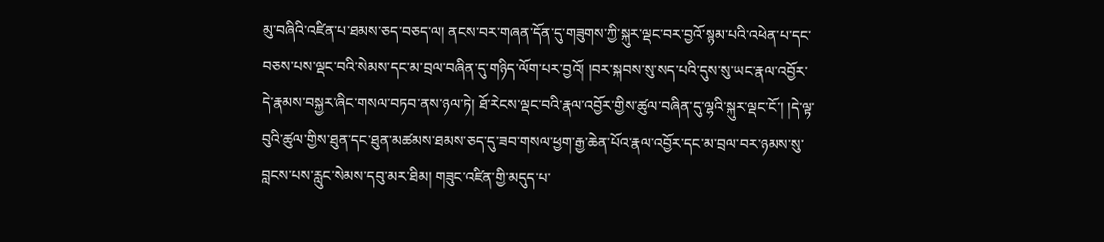མུ་བཞིའི་འཛིན་པ་ཐམས་ཅད་བཅད་ལ། ནངས་བར་གཞན་དོན་དུ་གཟུགས་ཀྱི་སྐུར་ལྡང་བར་བྱའོ་སྙམ་པའི་འཕེན་པ་དང་བཅས་པས་ལྡང་བའི་སེམས་དང་མ་བྲལ་བཞིན་དུ་གཉིད་ལོག་པར་བྱའོ། །བར་སྐབས་སུ་སད་པའི་དུས་སུ་ཡང་རྣལ་འབྱོར་དེ་རྣམས་བསྐྱར་ཞིང་གསལ་བཏབ་ནས་ཉལ་ཏེ། ཐོ་རེངས་ལྡང་བའི་རྣལ་འབྱོར་གྱིས་ཚུལ་བཞིན་དུ་ལྷའི་སྐུར་ལྡང་ངོ་། །དེ་ལྟ་བུའི་ཚུལ་གྱིས་ཐུན་དང་ཐུན་མཚམས་ཐམས་ཅད་དུ་ཟབ་གསལ་ཕྱག་རྒྱ་ཆེན་པོའ་རྣལ་འབྱོར་དང་མ་བྲལ་བར་ཉམས་སུ་བླངས་པས་རླུང་སེམས་དབུ་མར་ཐིམ། གཟུང་འཛིན་གྱི་མདུད་པ་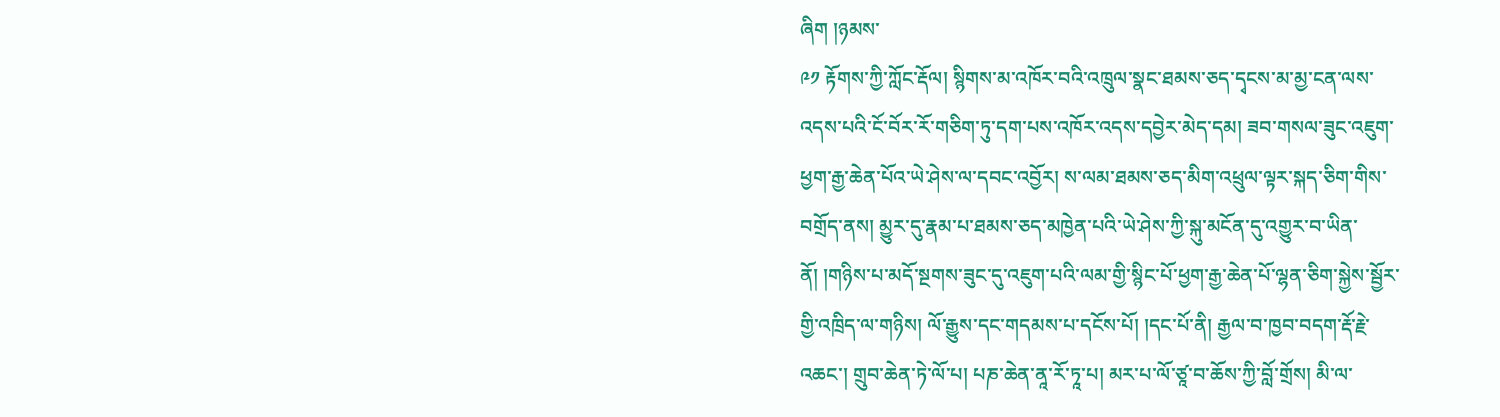ཞིག །ཉམས་
༩༡ རྟོགས་ཀྱི་ཀློང་རྡོལ། སྙིགས་མ་འཁོར་བའི་འཁྲུལ་སྣང་ཐམས་ཅད་དྭངས་མ་མྱ་ངན་ལས་འདས་པའི་ངོ་བོར་རོ་གཅིག་ཏུ་དག་པས་འཁོར་འདས་དབྱེར་མེད་དམ། ཟབ་གསལ་ཟུང་འཇུག་ཕྱག་རྒྱ་ཆེན་པོའ་ཡེ་ཤེས་ལ་དབང་འབྱོར། ས་ལམ་ཐམས་ཅད་མིག་འཕྲུལ་ལྟར་སྐད་ཅིག་གིས་བགྲོད་ནས། མྱུར་དུ་རྣམ་པ་ཐམས་ཅད་མཁྱེན་པའི་ཡེ་ཤེས་ཀྱི་སྐུ་མངོན་དུ་འགྱུར་བ་ཡིན་ནོ། །གཉིས་པ་མདོ་སྔགས་ཟུང་དུ་འཇུག་པའི་ལམ་གྱི་སྙིང་པོ་ཕྱག་རྒྱ་ཆེན་པོ་ལྷན་ཅིག་སྐྱེས་སྦྱོར་གྱི་འཁྲིད་ལ་གཉིས། ལོ་རྒྱུས་དང་གདམས་པ་དངོས་པོ། །དང་པོ་ནི། རྒྱལ་བ་ཁྱབ་བདག་རྡོ་རྗེ་འཆང་། གྲུབ་ཆེན་ཏེ་ལོ་པ། པཎ་ཆེན་ནཱ་རོ་ཏཱ་པ། མར་པ་ལོ་ཙཱ་བ་ཆོས་ཀྱི་བློ་གྲོས། མི་ལ་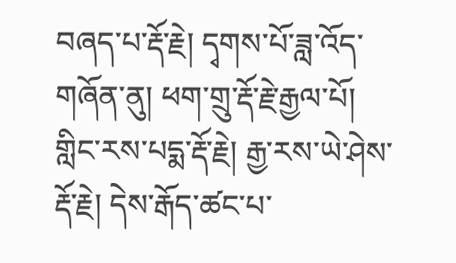བཞད་པ་རྡོ་རྗེ། དྭགས་པོ་ཟླ་འོད་གཞོན་ནུ། ཕག་གྲུ་རྡོ་རྗེ་རྒྱལ་པོ། གླིང་རས་པདྨ་རྡོ་རྗེ། རྒྱ་རས་ཡེ་ཤེས་རྡོ་རྗེ། དེས་རྒོད་ཚང་པ་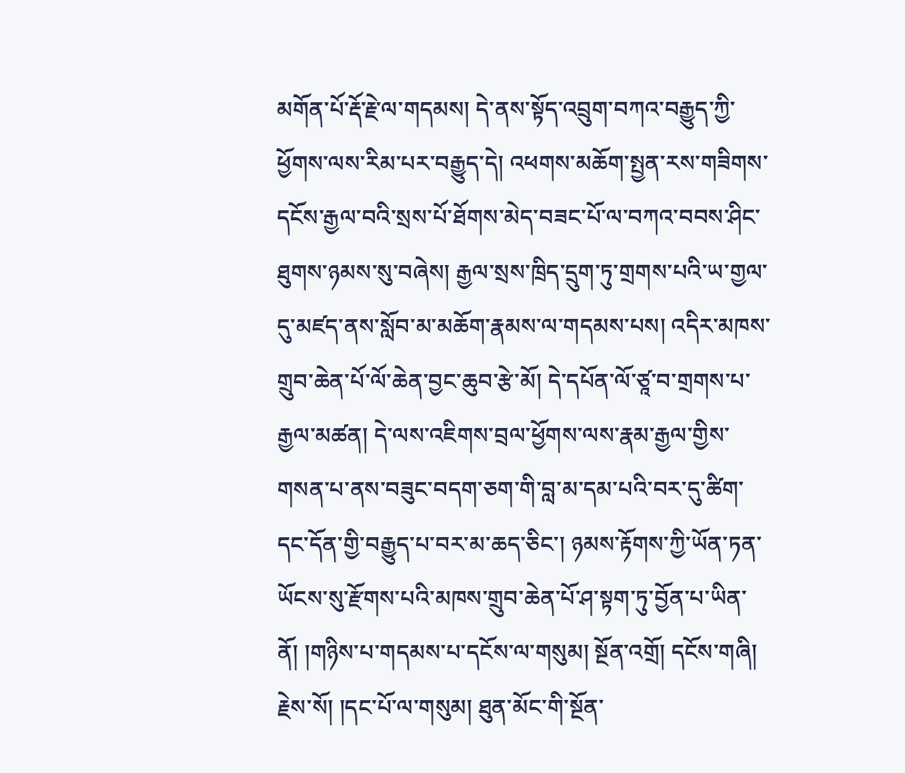མགོན་པོ་རྡོ་རྗེ་ལ་གདམས། དེ་ནས་སྟོད་འབྲུག་བཀའ་བརྒྱུད་ཀྱི་ཕྱོགས་ལས་རིམ་པར་བརྒྱུད་དེ། འཕགས་མཆོག་སྤྱན་རས་གཟིགས་དངོས་རྒྱལ་བའི་སྲས་པོ་ཐོགས་མེད་བཟང་པོ་ལ་བཀའ་བབས་ཤིང་ཐུགས་ཉམས་སུ་བཞེས། རྒྱལ་སྲས་ཁྲིད་དྲུག་ཏུ་གྲགས་པའི་ཡ་གྱལ་དུ་མཛད་ནས་སློབ་མ་མཆོག་རྣམས་ལ་གདམས་པས། འདིར་མཁས་གྲུབ་ཆེན་པོ་ལོ་ཆེན་བྱང་ཆུབ་རྩེ་མོ། དེ་དཔོན་ལོ་ཙཱ་བ་གྲགས་པ་རྒྱལ་མཚན། དེ་ལས་འཇིགས་བྲལ་ཕྱོགས་ལས་རྣམ་རྒྱལ་གྱིས་གསན་པ་ནས་བཟུང་བདག་ཅག་གི་བླ་མ་དམ་པའི་བར་དུ་ཚིག་དང་དོན་གྱི་བརྒྱུད་པ་བར་མ་ཆད་ཅིང་། ཉམས་རྟོགས་ཀྱི་ཡོན་ཏན་ཡོངས་སུ་རྫོགས་པའི་མཁས་གྲུབ་ཆེན་པོ་ཤ་སྟག་ཏུ་བྱོན་པ་ཡིན་ནོ། །གཉིས་པ་གདམས་པ་དངོས་ལ་གསུམ། སྔོན་འགྲོ། དངོས་གཞི། རྗེས་སོ། །དང་པོ་ལ་གསུམ། ཐུན་མོང་གི་སྔོན་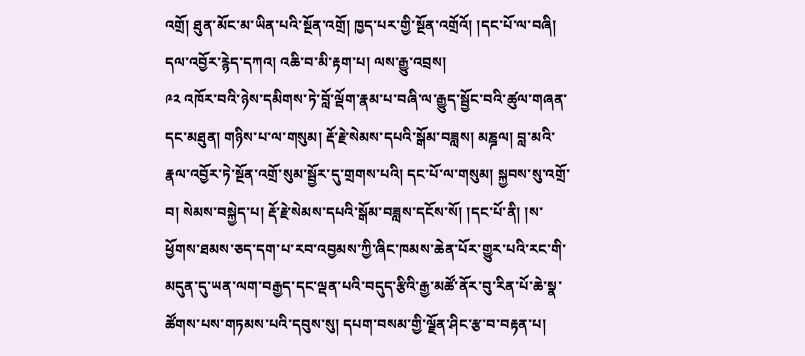འགྲོ། ཐུན་མོང་མ་ཡིན་པའི་སྔོན་འགྲོ། ཁྱད་པར་གྱི་སྔོན་འགྲོའོ། །དང་པོ་ལ་བཞི། དལ་འབྱོར་རྙེད་དཀའ། འཆི་བ་མི་རྟག་པ། ལས་རྒྱུ་འབྲས།
༩༢ འཁོར་བའི་ཉེས་དམིགས་ཏེ་བློ་ལྡོག་རྣམ་པ་བཞི་ལ་རྒྱུད་སྦྱོང་བའི་ཚུལ་གཞན་དང་མཐུན། གཉིས་པ་ལ་གསུམ། རྡོ་རྗེ་སེམས་དཔའི་སྒོམ་བཟླས། མཎྜལ། བླ་མའི་རྣལ་འབྱོར་ཏེ་སྔོན་འགྲོ་སུམ་སྦྱོར་དུ་གྲགས་པའི། དང་པོ་ལ་གསུམ། སྐྱབས་སུ་འགྲོ་བ། སེམས་བསྐྱེད་པ། རྡོ་རྗེ་སེམས་དཔའི་སྒོམ་བཟླས་དངོས་སོ། །དང་པོ་ནི། །ས་ཕྱོགས་ཐམས་ཅད་དག་པ་རབ་འབྱམས་ཀྱི་ཞིང་ཁམས་ཆེན་པོར་གྱུར་པའི་རང་གི་མདུན་དུ་ཡན་ལག་བརྒྱད་དང་ལྡན་པའི་བདུད་རྩིའི་རྒྱ་མཚོ་ནོར་བུ་རིན་པོ་ཆེ་སྣ་ཚོགས་པས་གཏམས་པའི་དབུས་སུ། དཔག་བསམ་གྱི་ལྗོན་ཤིང་རྩ་བ་བརྟན་པ།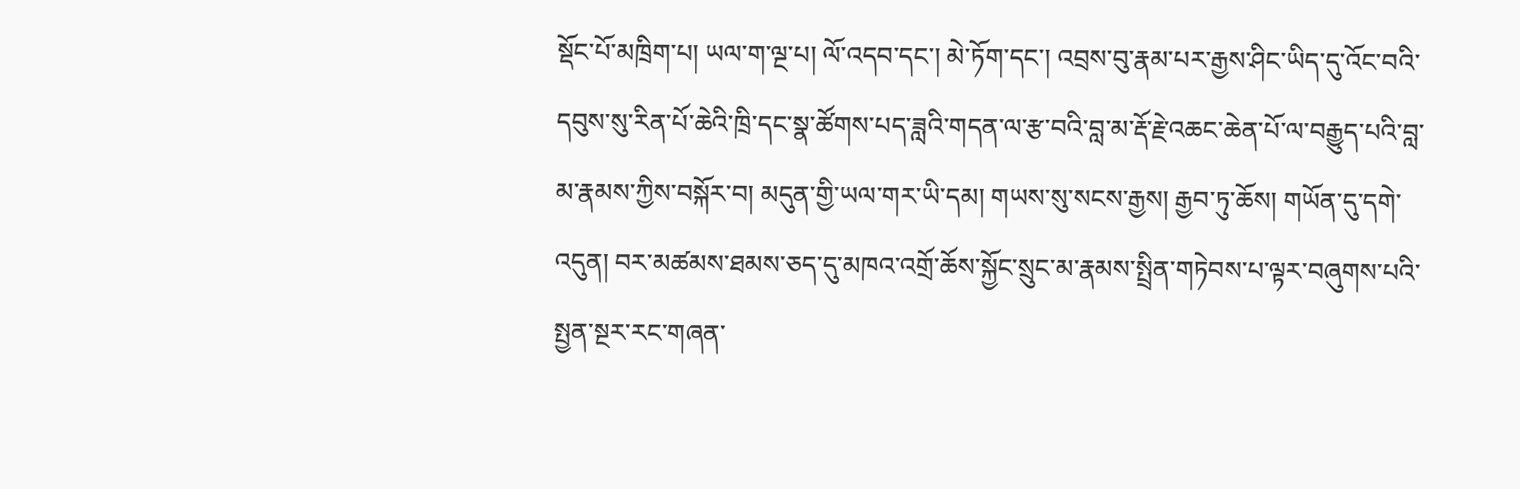སྡོང་པོ་མཁྲིག་པ། ཡལ་ག་ལྔ་པ། ལོ་འདབ་དང་། མེ་ཏོག་དང་། འབྲས་བུ་རྣམ་པར་རྒྱས་ཤིང་ཡིད་དུ་འོང་བའི་དབུས་སུ་རིན་པོ་ཆེའི་ཁྲི་དང་སྣ་ཚོགས་པད་ཟླའི་གདན་ལ་རྩ་བའི་བླ་མ་རྡོ་རྗེ་འཆང་ཆེན་པོ་ལ་བརྒྱུད་པའི་བླ་མ་རྣམས་ཀྱིས་བསྐོར་བ། མདུན་གྱི་ཡལ་གར་ཡི་དམ། གཡས་སུ་སངས་རྒྱས། རྒྱབ་ཏུ་ཆོས། གཡོན་དུ་དགེ་འདུན། བར་མཚམས་ཐམས་ཅད་དུ་མཁའ་འགྲོ་ཆོས་སྐྱོང་སྲུང་མ་རྣམས་སྤྲིན་གཏེབས་པ་ལྟར་བཞུགས་པའི་སྤྱན་སྔར་རང་གཞན་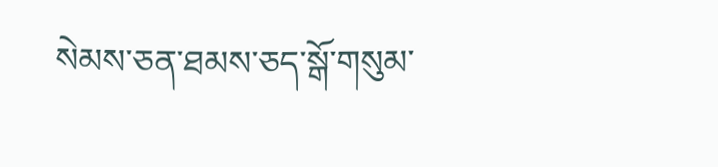སེམས་ཅན་ཐམས་ཅད་སྒོ་གསུམ་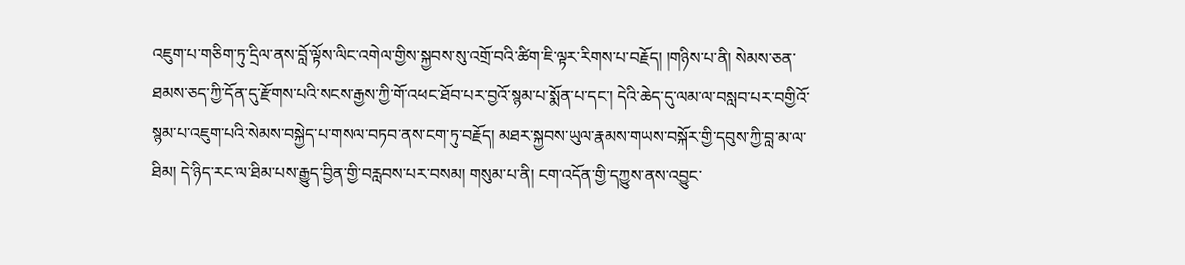འཇུག་པ་གཅིག་ཏུ་དྲིལ་ནས་བློ་ལྟོས་ལིང་འགེལ་གྱིས་སྐྱབས་སུ་འགྲོ་བའི་ཚིག་ཇི་ལྟར་རིགས་པ་བརྗོད། །གཉིས་པ་ནི། སེམས་ཅན་ཐམས་ཅད་ཀྱི་དོན་དུ་རྫོགས་པའི་སངས་རྒྱས་ཀྱི་གོ་འཕང་ཐོབ་པར་བྱའོ་སྙམ་པ་སྨོན་པ་དང་། དེའི་ཆེད་དུ་ལམ་ལ་བསླབ་པར་བགྱིའོ་སྙམ་པ་འཇུག་པའི་སེམས་བསྐྱེད་པ་གསལ་བཏབ་ནས་ངག་ཏུ་བརྗོད། མཐར་སྐྱབས་ཡུལ་རྣམས་གཡས་བསྐོར་གྱི་དབུས་ཀྱི་བླ་མ་ལ་ཐིམ། དེ་ཉིད་རང་ལ་ཐིམ་པས་རྒྱུད་བྱིན་གྱི་བརླབས་པར་བསམ། གསུམ་པ་ནི། ངག་འདོན་གྱི་དཀྱུས་ནས་འབྱུང་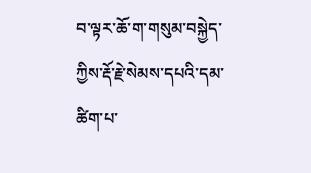བ་ལྟར་ཆོ་ག་གསུམ་བསྐྱེད་ཀྱིས་རྡོ་རྗེ་སེམས་དཔའི་དམ་ཚིག་པ་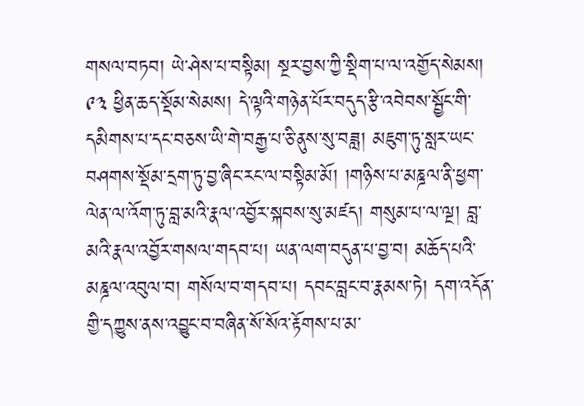གསལ་བཏབ། ཡེ་ཤེས་པ་བསྟིམ། སྔར་བྱས་ཀྱི་སྡིག་པ་ལ་འགྱོད་སེམས།
༩༣ ཕྱིན་ཆད་སྡོམ་སེམས། དེ་ལྟའི་གཉེན་པོར་བདུད་རྩི་འབེབས་སྦྱོང་གི་དམིགས་པ་དང་བཅས་ཡི་གེ་བརྒྱ་པ་ཅི་ནུས་སུ་བཟླ། མཇུག་ཏུ་སླར་ཡང་བཤགས་སྡོམ་དྲག་ཏུ་བྱ་ཞིང་རང་ལ་བསྟིམ་མོ། །གཉིས་པ་མཎྜལ་ནི་ཕྱག་ལེན་ལ་འོག་ཏུ་བླ་མའི་རྣལ་འབྱོར་སྐབས་སུ་མཛད། གསུམ་པ་ལ་ལྔ། བླ་མའི་རྣལ་འབྱོར་གསལ་གདབ་པ། ཡན་ལག་བདུན་པ་བྱ་བ། མཆོད་པའི་མཎྜལ་འབུལ་བ། གསོལ་བ་གདབ་པ། དབང་བླང་བ་རྣམས་ཏེ། དག་འདོན་གྱི་དཀྱུས་ནས་འབྱུང་བ་བཞིན་སོ་སོའ་རྟོགས་པ་མ་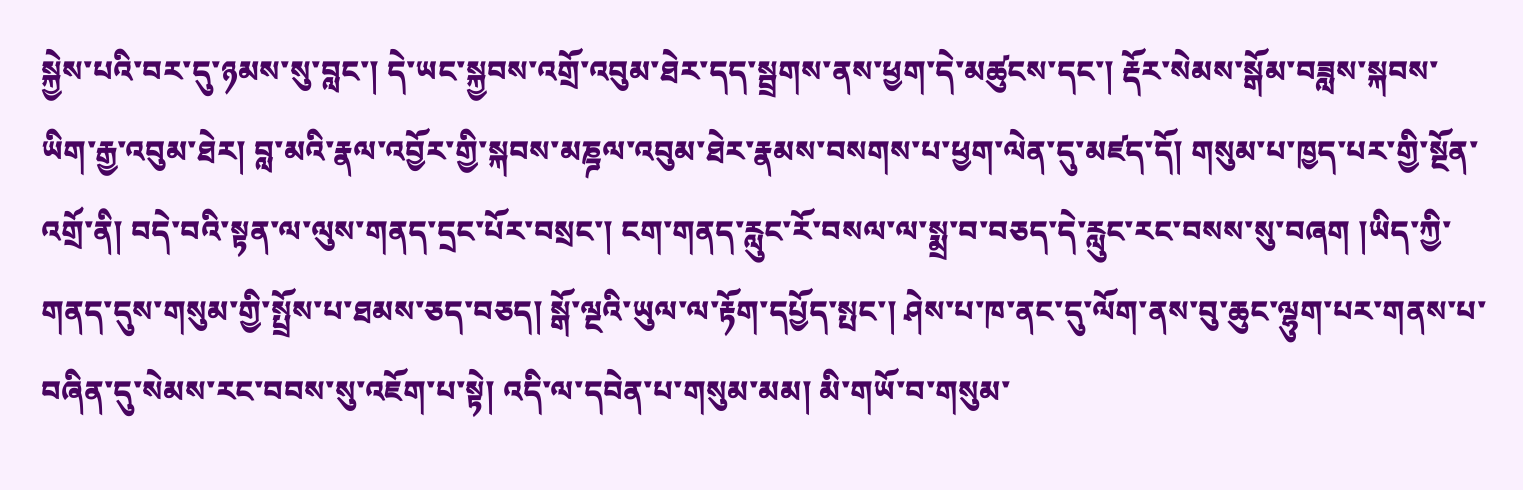སྐྱེས་པའི་བར་དུ་ཉམས་སུ་བླང་། དེ་ཡང་སྐྱབས་འགྲོ་འབུམ་ཐེར་དད་སྦྲགས་ནས་ཕྱག་དེ་མཚུངས་དང་། རྡོར་སེམས་སྒོམ་བཟླས་སྐབས་ཡིག་རྒྱ་འབུམ་ཐེར། བླ་མའི་རྣལ་འབྱོར་གྱི་སྐབས་མཎྜལ་འབུམ་ཐེར་རྣམས་བསགས་པ་ཕྱག་ལེན་དུ་མཛད་དོ། གསུམ་པ་ཁྱད་པར་གྱི་སྔོན་འགྲོ་ནི། བདེ་བའི་སྟན་ལ་ལུས་གནད་དྲང་པོར་བསྲང་། ངག་གནད་རླུང་རོ་བསལ་ལ་སྨྲ་བ་བཅད་དེ་རླུང་རང་བསས་སུ་བཞག །ཡིད་ཀྱི་གནད་དུས་གསུམ་གྱི་སྤྲོས་པ་ཐམས་ཅད་བཅད། སྒོ་ལྔའི་ཡུལ་ལ་རྟོག་དཔྱོད་སྤང་། ཤེས་པ་ཁ་ནང་དུ་ལོག་ནས་བུ་ཆུང་ལྷུག་པར་གནས་པ་བཞིན་དུ་སེམས་རང་བབས་སུ་འཇོག་པ་སྟེ། འདི་ལ་དབེན་པ་གསུམ་མམ། མི་གཡོ་བ་གསུམ་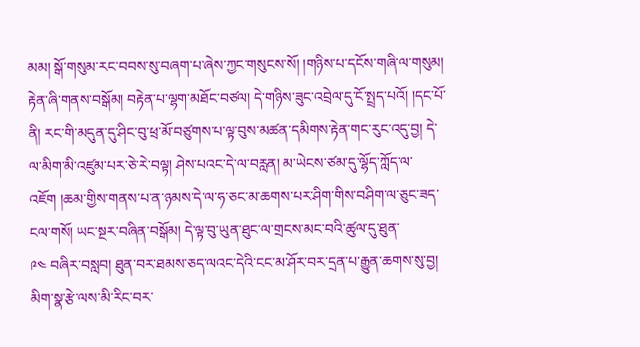མམ། སྒོ་གསུམ་རང་བབས་སུ་བཞག་པ་ཞེས་ཀྱང་གསུངས་སོ། །གཉིས་པ་དངོས་གཞི་ལ་གསུམ། རྟེན་ཞི་གནས་བསྒོམ། བརྟེན་པ་ལྷག་མཐོང་བཙལ། དེ་གཉིས་ཟུང་འབྲེལ་དུ་ངོ་སྤྲད་པའོ། །དང་པོ་ནི། རང་གི་མདུན་དུ་ཤིང་བུ་ཕྲ་མོ་བཙུགས་པ་ལྟ་བུས་མཚན་དམིགས་རྟེན་གང་རུང་འདུ་བྱ། དེ་ལ་མིག་མི་འཛུམ་པར་ཅེ་རེ་བལྟ། ཤེས་པའང་དེ་ལ་བརླན། མ་ཡེངས་ཙམ་དུ་ལྷོད་ཀློད་ལ་འཇོག །ཆམ་གྱིས་གནས་པ་ན་ཉམས་དེ་ལ་ཧ་ཅང་མ་ཆགས་པར་ཤིག་གིས་བཤིག་ལ་ཅུང་ཟད་ངལ་གསོ། ཡང་སྔར་བཞིན་བསྒོམ། དེ་ལྟ་བུ་ཡུན་ཐུང་ལ་གྲངས་མང་བའི་ཚུལ་དུ་ཐུན་
༩༤ བཞིར་བསླབ། ཐུན་བར་ཐམས་ཅད་ལའང་དེའི་ངང་མ་ཤོར་བར་དྲན་པ་རྒྱུན་ཆགས་སུ་བྱ། མིག་སྣ་རྩེ་ལས་མི་རིང་བར་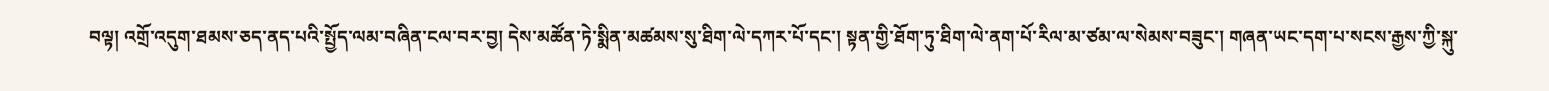བལྟ། འགྲོ་འདུག་ཐམས་ཅད་ནད་པའི་སྤྱོད་ལམ་བཞིན་ངལ་བར་བྱ། དེས་མཚོན་ཏེ་སྨིན་མཚམས་སུ་ཐིག་ལེ་དཀར་པོ་དང་། སྟན་གྱི་ཐོག་ཏུ་ཐིག་ལེ་ནག་པོ་རིལ་མ་ཙམ་ལ་སེམས་བཟུང་། གཞན་ཡང་དག་པ་སངས་རྒྱས་ཀྱི་སྐུ་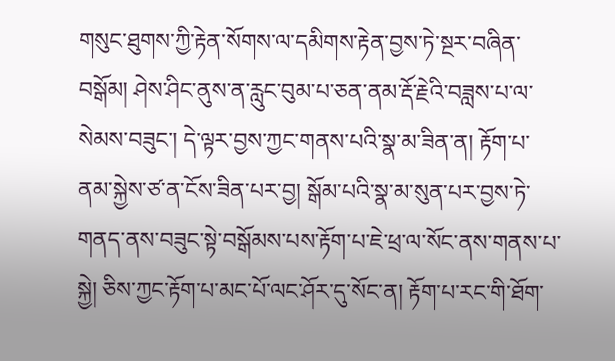གསུང་ཐུགས་ཀྱི་རྟེན་སོགས་ལ་དམིགས་རྟེན་བྱས་ཏེ་སྔར་བཞིན་བསྒོམ། ཤེས་ཤིང་ནུས་ན་རླུང་བུམ་པ་ཅན་ནམ་རྡོ་རྗེའི་བཟླས་པ་ལ་སེམས་བཟུང་། དེ་ལྟར་བྱས་ཀྱང་གནས་པའི་སྣ་མ་ཟིན་ན། རྟོག་པ་ནམ་སྐྱེས་ཙ་ན་ངོས་ཟིན་པར་བྱ། སྒོམ་པའི་སྣ་མ་སུན་པར་བྱས་ཏེ་གནད་ནས་བཟུང་སྟེ་བསྒོམས་པས་རྟོག་པ་ཇེ་ཕྲ་ལ་སོང་ནས་གནས་པ་སྐྱེ། ཅིས་ཀྱང་རྟོག་པ་མང་པོ་ལང་ཤོར་དུ་སོང་ན། རྟོག་པ་རང་གི་ཐོག་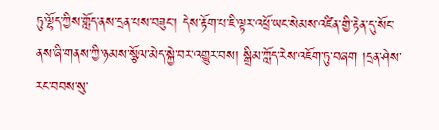ཏུ་ལྷོད་ཀྱིས་གློད་ནས་དྲན་པས་བཟུང་། དེས་རྟོག་པ་ཇི་ལྟར་འཕྲོ་ཡང་སེམས་འཛིན་གྱི་རྟེན་དུ་སོང་ནས་ཞི་གནས་ཀྱི་ཉམས་སྩོལ་མེད་སྐྱེ་བར་འགྱུར་བས། སྒྲིམ་ཀློད་རེས་འཇོག་ཏུ་བཞག །དྲན་ཤེས་རང་བབས་སུ་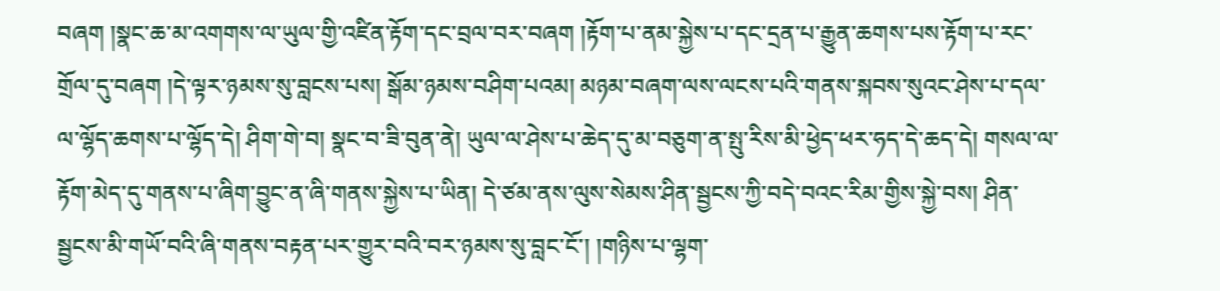བཞག །སྣང་ཆ་མ་འགགས་ལ་ཡུལ་གྱི་འཛིན་རྟོག་དང་བྲལ་བར་བཞག །རྟོག་པ་ནམ་སྐྱེས་པ་དང་དྲན་པ་རྒྱུན་ཆགས་པས་རྟོག་པ་རང་གྲོལ་དུ་བཞག །དེ་ལྟར་ཉམས་སུ་བླངས་པས། སྒོམ་ཉམས་བཤིག་པའམ། མཉམ་བཞག་ལས་ལངས་པའི་གནས་སྐབས་སུའང་ཤེས་པ་དལ་ལ་ལྷོད་ཆགས་པ་ལྷོད་དེ། ཤིག་གེ་བ། སྣང་བ་ཟི་བུན་ནེ། ཡུལ་ལ་ཤེས་པ་ཆེད་དུ་མ་བཅུག་ན་སྤུ་རིས་མི་ཕྱེད་ཕར་ཧད་དེ་ཆད་དེ། གསལ་ལ་རྟོག་མེད་དུ་གནས་པ་ཞིག་བྱུང་ན་ཞི་གནས་སྐྱེས་པ་ཡིན། དེ་ཙམ་ནས་ལུས་སེམས་ཤིན་སྦྱངས་ཀྱི་བདེ་བའང་རིམ་གྱིས་སྐྱེ་བས། ཤིན་སྦྱངས་མི་གཡོ་བའི་ཞི་གནས་བརྟན་པར་གྱུར་བའི་བར་ཉམས་སུ་བླང་ངོ་། །གཉིས་པ་ལྷག་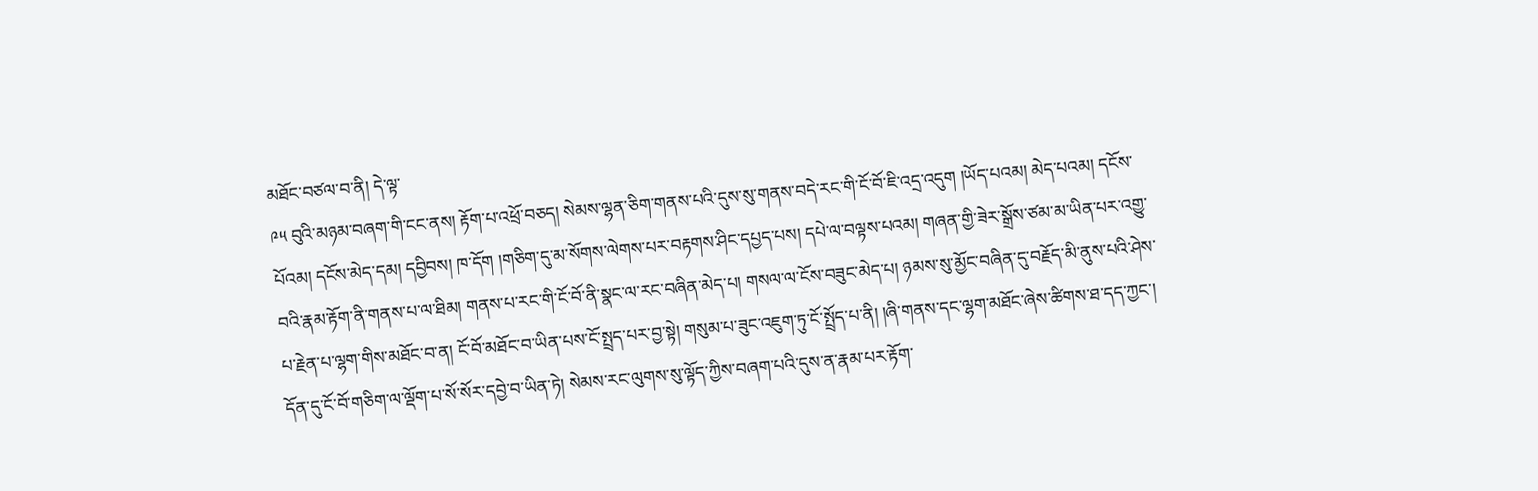མཐོང་བཙལ་བ་ནི། དེ་ལྟ་
༩༥ བུའི་མཉམ་བཞག་གི་ངང་ནས། རྟོག་པ་འཕྲོ་བཅད། སེམས་ལྷན་ཅིག་གནས་པའི་དུས་སུ་གནས་བདེ་རང་གི་ངོ་བོ་ཇི་འདྲ་འདུག །ཡོད་པའམ། མེད་པའམ། དངོས་པོའམ། དངོས་མེད་དམ། དབྱིབས། ཁ་དོག །གཅིག་དུ་མ་སོགས་ལེགས་པར་བརྟགས་ཤིང་དཔྱད་པས། དཔེ་ལ་བལྟས་པའམ། གཞན་གྱི་ཟེར་སྒྲོས་ཙམ་མ་ཡིན་པར་འགྱུ་བའི་རྣམ་རྟོག་ནི་གནས་པ་ལ་ཐིམ། གནས་པ་རང་གི་ངོ་བོ་ནི་སྣང་ལ་རང་བཞིན་མེད་པ། གསལ་ལ་ངོས་བཟུང་མེད་པ། ཉམས་སུ་མྱོང་བཞིན་དུ་བརྗོད་མི་ནུས་པའི་ཤེས་པ་རྗེན་པ་ལྷག་གིས་མཐོང་བ་ན། ངོ་བོ་མཐོང་བ་ཡིན་པས་ངོ་སྤྲད་པར་བྱ་སྟེ། གསུམ་པ་ཟུང་འཇུག་ཏུ་ངོ་སྤྲོད་པ་ནི། །ཞི་གནས་དང་ལྷག་མཐོང་ཞེས་ཚིགས་ཐ་དད་ཀྱང་། དོན་དུ་ངོ་བོ་གཅིག་ལ་ལྡོག་པ་སོ་སོར་དབྱེ་བ་ཡིན་ཏེ། སེམས་རང་ལུགས་སུ་ལྟོད་ཀྱིས་བཞག་པའི་དུས་ན་རྣམ་པར་རྟོག་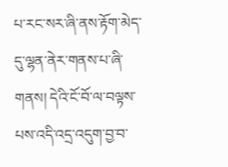པ་རང་སར་ཞི་ནས་རྟོག་མེད་དུ་ལྷན་ནེར་གནས་པ་ཞི་གནས། དེའི་ངོ་བོ་ལ་བལྟས་པས་འདི་འདྲ་འདུག་བྱ་བ་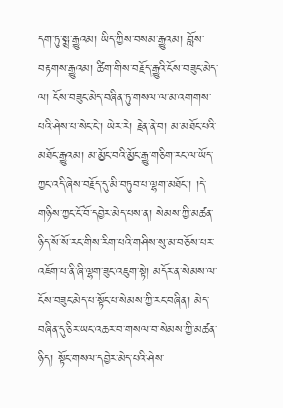དག་ཏུ་སྨྲ་རྒྱུའམ། ཡིད་ཀྱིས་བསམ་རྒྱུའམ། བློས་བརྟགས་རྒྱུའམ། ཚིག་གིས་བརྗོད་རྒྱུའི་ངོས་བཟུང་མེད་ལ། ངོས་བཟུང་མེད་བཞིན་ཏུ་གསལ་ལ་མ་འགགས་པའི་ཤེས་པ་སེང་ངེ་། ཡེར་རེ། རྗེན་ནེ་བ། མ་མཐོང་པའི་མཐོང་རྒྱུའམ། མ་མྱོང་བའི་མྱོང་རྒྱུ་གཅིག་རང་ལ་ཡོད་ཀྱང་འདི་ཞེས་བརྗོད་དུ་མི་བཏུབ་པ་ལྷག་མཐོང་། །དེ་གཉིས་ཀྱང་ངོ་བོ་དབྱེར་མེད་པས་ན། སེམས་ཀྱི་མཚན་ཉིད་སོ་སོ་རང་གིས་རིག་པའི་གཤིས་སུ་མ་བཅོས་པར་འཇོག་པ་ནི་ཞི་ལྷག་ཟུང་འཇུག་སྟེ། མདོར་ན་སེམས་ལ་ངོས་བཟུང་མེད་པ་སྟོང་པ་སེམས་ཀྱི་རང་བཞིན། མེད་བཞིན་དུ་ཅིར་ཡང་འཆར་བ་གསལ་བ་སེམས་ཀྱི་མཚན་ཉིད། སྟོང་གསལ་དབྱེར་མེད་པའི་ཤེས་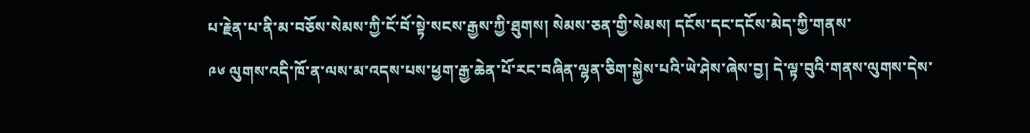པ་རྗེན་པ་ནི་མ་བཅོས་སེམས་ཀྱི་ངོ་བོ་སྟེ་སངས་རྒྱས་ཀྱི་ཐུགས། སེམས་ཅན་གྱི་སེམས། དངོས་དང་དངོས་མེད་ཀྱི་གནས་
༩༦ ལུགས་འདི་ཁོ་ན་ལས་མ་འདས་པས་ཕྱག་རྒྱ་ཆེན་པོ་རང་བཞིན་ལྷན་ཅིག་སྐྱེས་པའི་ཡེ་ཤེས་ཞེས་བྱ། དེ་ལྟ་བུའི་གནས་ལུགས་དེས་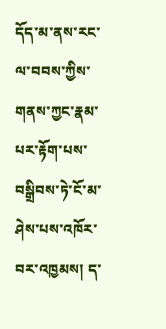དོད་མ་ནས་རང་ལ་བབས་ཀྱིས་གནས་ཀྱང་རྣམ་པར་རྟོག་པས་བསྒྲིབས་ཏེ་ངོ་མ་ཤེས་པས་འཁོར་བར་འཁྱམས། ད་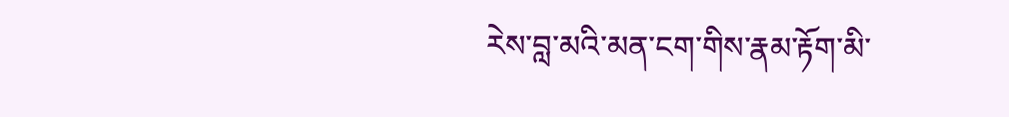རེས་བླ་མའི་མན་ངག་གིས་རྣམ་རྟོག་མི་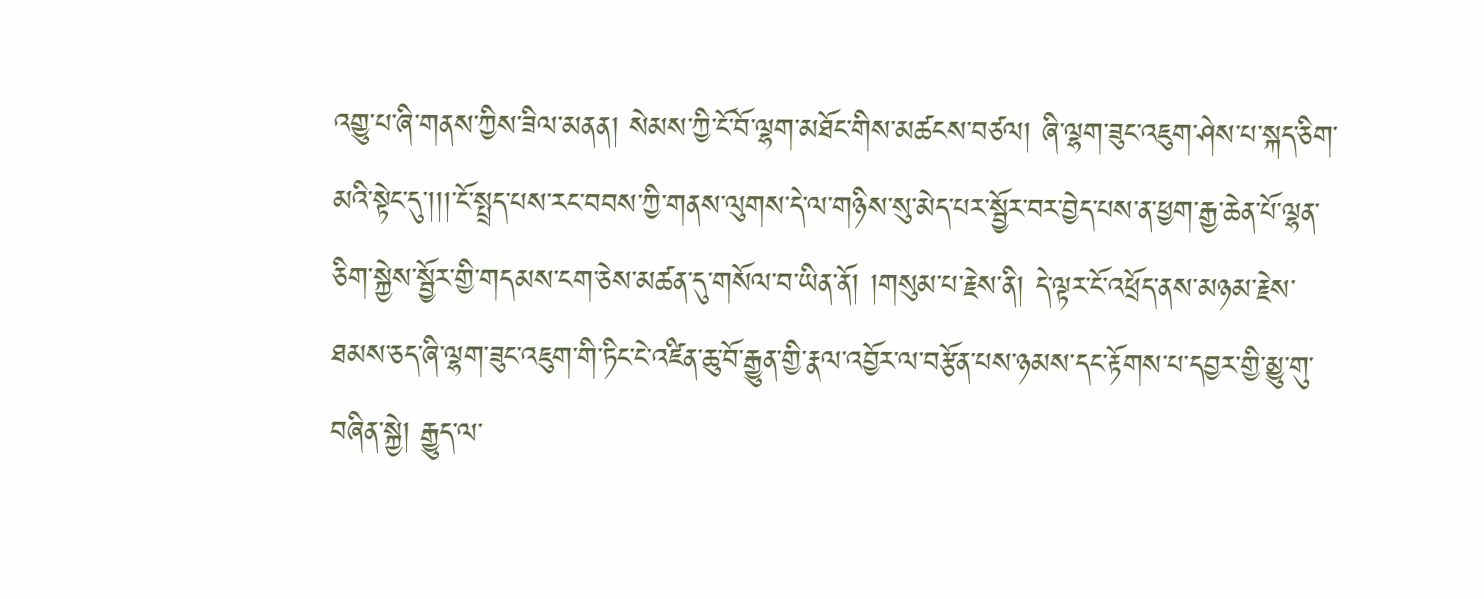འགྱུ་པ་ཞི་གནས་ཀྱིས་ཟིལ་མནན། སེམས་ཀྱི་ངོ་བོ་ལྷག་མཐོང་གིས་མཚངས་བཙལ། ཞི་ལྷག་ཟུང་འཇུག་ཤེས་པ་སྐད་ཅིག་མའི་སྟེང་དུ་།།།་ངོ་སྤྲད་པས་རང་བབས་ཀྱི་གནས་ལུགས་དེ་ལ་གཉིས་སུ་མེད་པར་སྦྱོར་བར་བྱེད་པས་ན་ཕྱག་རྒྱ་ཆེན་པོ་ལྷན་ཅིག་སྐྱེས་སྦྱོར་གྱི་གདམས་ངག་ཅེས་མཚན་དུ་གསོལ་བ་ཡིན་ནོ། །གསུམ་པ་རྗེས་ནི། དེ་ལྟར་ངོ་འཕྲོད་ནས་མཉམ་རྗེས་ཐམས་ཅད་ཞི་ལྷག་ཟུང་འཇུག་གི་ཏིང་ངེ་འཛིན་ཆུ་བོ་རྒྱུན་གྱི་རྣལ་འབྱོར་ལ་བརྩོན་པས་ཉམས་དང་རྟོགས་པ་དབྱར་གྱི་མྱུ་གུ་བཞིན་སྐྱེ། རྒྱུད་ལ་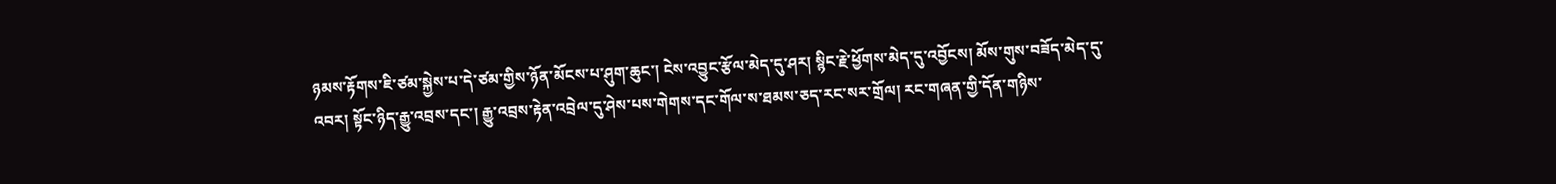ཉམས་རྟོགས་ཇི་ཙམ་སྐྱེས་པ་དེ་ཙམ་གྱིས་ཉོན་མོངས་པ་ཤུག་ཆུང་། ངེས་འབྱུང་རྩོལ་མེད་དུ་ཤར། སྙིང་རྗེ་ཕྱོགས་མེད་དུ་འབྱོངས། མོས་གུས་བཟོད་མེད་དུ་འབར། སྟོང་ཉིད་རྒྱུ་འབྲས་དང་། རྒྱུ་འབྲས་རྟེན་འབྲེལ་དུ་ཤེས་པས་གེགས་དང་གོལ་ས་ཐམས་ཅད་རང་སར་གྲོལ། རང་གཞན་གྱི་དོན་གཉིས་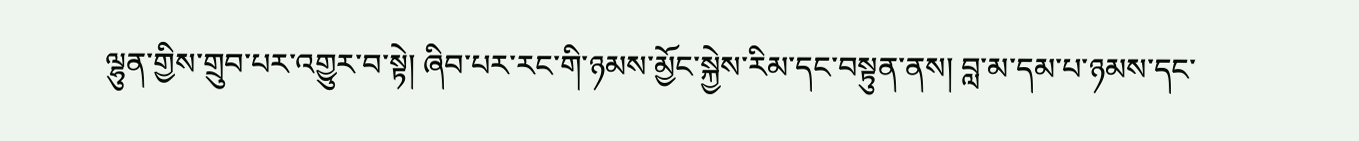ལྷུན་གྱིས་གྲུབ་པར་འགྱུར་བ་སྟེ། ཞིབ་པར་རང་གི་ཉམས་མྱོང་སྐྱེས་རིམ་དང་བསྟུན་ནས། བླ་མ་དམ་པ་ཉམས་དང་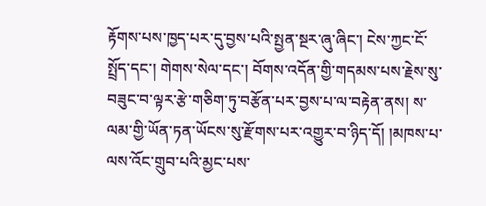རྟོགས་པས་ཁྱད་པར་དུ་བྱས་པའི་སྤྱན་སྔར་ཞུ་ཞིང་། ངེས་ཀྱང་ངོ་སྤྲོད་དང་། གེགས་སེལ་དང་། བོགས་འདོན་གྱི་གདམས་པས་རྗེས་སུ་བཟུང་བ་ལྟར་རྩེ་གཅིག་ཏུ་བརྩོན་པར་བྱས་པ་ལ་བརྟེན་ནས། ས་ལམ་གྱི་ཡོན་ཏན་ཡོངས་སུ་རྫོགས་པར་འགྱུར་བ་ཉིད་དོ། །མཁས་པ་ལས་འོང་གྲུབ་པའི་མྱང་པས་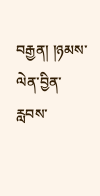བརྒྱན། །ཉམས་ལེན་བྱིན་རླབས་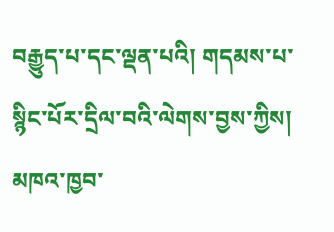བརྒྱུད་པ་དང་ལྡན་པའི། གདམས་པ་སྙིང་པོར་དྲིལ་བའི་ལེགས་བྱས་ཀྱིས། མཁའ་ཁྱབ་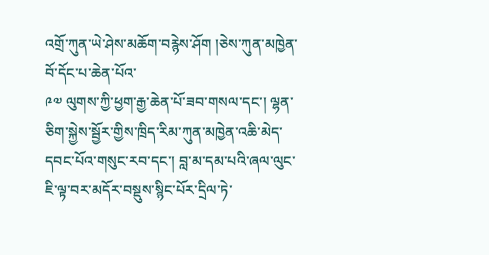འགྲོ་ཀུན་ཡེ་ཤེས་མཆོག་བརྙེས་ཤོག །ཅེས་ཀུན་མཁྱེན་བོ་དོང་པ་ཆེན་པོའ་
༩༧ ལུགས་ཀྱི་ཕྱག་རྒྱ་ཆེན་པོ་ཟབ་གསལ་དང་། ལྷན་ཅིག་སྐྱེས་སྦྱོར་གྱིས་ཁྲིད་རིམ་ཀུན་མཁྱེན་འཆི་མེད་དབང་པོའ་གསུང་རབ་དང་། བླ་མ་དམ་པའི་ཞལ་ལུང་ཇི་ལྟ་བར་མདོར་བསྡུས་སྙིང་པོར་དྲིལ་ཏེ་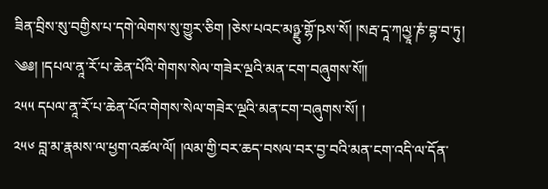ཟིན་བྲིས་སུ་བགྱིས་པ་དགེ་ལེགས་སུ་གྱུར་ཅིག །ཅེས་པའང་མཉྫུ་གྷོ་ཥས་སོ། །སརྦ་དཱ་ཀལྱཱ་ཎཾ་བྷ་བ་ཏུ།
༄༅། །དཔལ་ནཱ་རོ་པ་ཆེན་པོའི་གེགས་སེལ་གཟེར་ལྔའི་མན་ངག་བཞུགས་སོ༎
༢༥༥ དཔལ་ནཱ་རོ་པ་ཆེན་པོའ་གེགས་སེལ་གཟེར་ལྔའི་མན་ངག་བཞུགས་སོ། །
༢༥༦ བླ་མ་རྣམས་ལ་ཕྱག་འཚལ་ལོ། །ལམ་གྱི་བར་ཆད་བསལ་བར་བྱ་བའི་མན་ངག་འདི་ལ་དོན་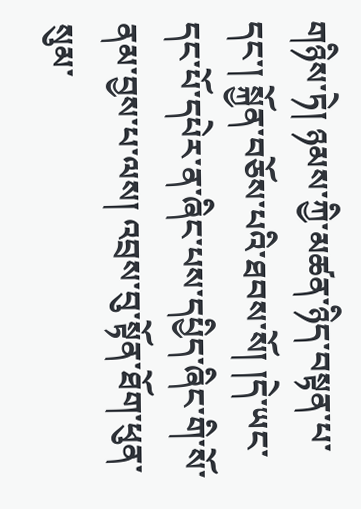གཉིས་ཏེ། ཉམས་ཀྱི་མཚན་ཉིད་བསྟན་པ་དང་། སྐྱོན་བཅོས་པའི་ཐབས་སོ། །དེ་ཡང་དང་པོ་དཔེར་ན་ཞིང་པས་དཔྱིད་ཞིང་གི་སོ་ནམ་བྱས་པ་ལས། འབྲས་བུ་སྟོན་ཐོག་ཕུན་སུམ་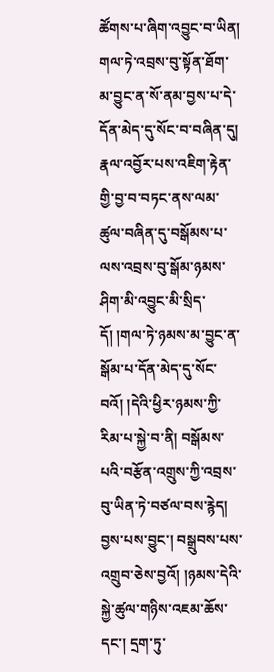ཚོགས་པ་ཞིག་འབྱུང་བ་ཡིན། གལ་ཏེ་འབྲས་བུ་སྟོན་ཐོག་མ་བྱུང་ན་སོ་ནམ་བྱས་པ་དེ་དོན་མེད་དུ་སོང་བ་བཞིན་དུ། རྣལ་འབྱོར་པས་འཇིག་རྟེན་གྱི་བྱ་བ་བཏང་ནས་ལམ་ཚུལ་བཞིན་དུ་བསྒོམས་པ་ལས་འབྲས་བུ་སྒོམ་ཉམས་ཤིག་མི་འབྱུང་མི་སྲིད་དོ། །གལ་ཏེ་ཉམས་མ་བྱུང་ན་སྒོམ་པ་དོན་མེད་དུ་སོང་བའོ། །དེའི་ཕྱིར་ཉམས་ཀྱི་རིམ་པ་སྐྱེ་བ་ནི། བསྒོམས་པའི་བརྩོན་འགྲུས་ཀྱི་འབྲས་བུ་ཡིན་ཏེ་བཙལ་བས་རྙེད། བྱས་པས་བྱུང་། བསྒྲུབས་པས་འགྲུབ་ཅེས་བྱའོ། །ཉམས་དེའི་སྐྱེ་ཚུལ་གཉིས་འཇམ་ཆོས་དང་། དྲག་ཏུ་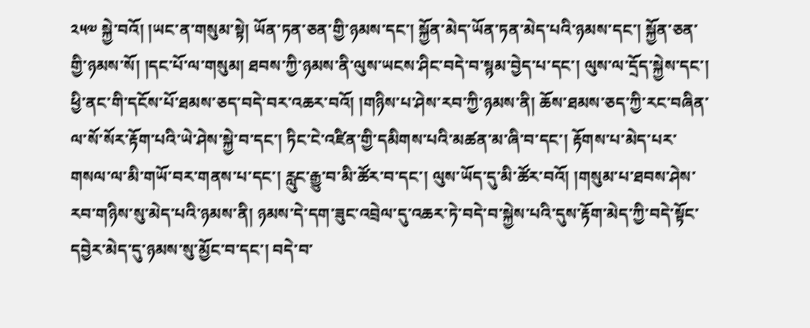༢༥༧ སྐྱེ་བའོ། །ཡང་ན་གསུམ་སྟེ། ཡོན་ཏན་ཅན་གྱི་ཉམས་དང་། སྐྱོན་མེད་ཡོན་ཏན་མེད་པའི་ཉམས་དང་། སྐྱོན་ཅན་གྱི་ཉམས་སོ། །དང་པོ་ལ་གསུམ། ཐབས་ཀྱི་ཉམས་ནི་ལུས་ཡངས་ཤིང་བདེ་བ་སྙམ་བྱེད་པ་དང་། ལུས་ལ་དྲོད་སྐྱེས་དང་། ཕྱི་ནང་གི་དངོས་པོ་ཐམས་ཅད་བདེ་བར་འཆར་བའོ། །གཉིས་པ་ཤེས་རབ་ཀྱི་ཉམས་ནི། ཆོས་ཐམས་ཅད་ཀྱི་རང་བཞིན་ལ་སོ་སོར་རྟོག་པའི་ཡེ་ཤེས་སྐྱེ་བ་དང་། ཏིང་ངེ་འཛིན་གྱི་དམིགས་པའི་མཚན་མ་ཞི་བ་དང་། རྟོགས་པ་མེད་པར་གསལ་ལ་མི་གཡོ་བར་གནས་པ་དང་། རླུང་རྒྱུ་བ་མི་ཚོར་བ་དང་། ལུས་ཡོད་དུ་མི་ཚོར་བའོ། །གསུམ་པ་ཐབས་ཤེས་རབ་གཉིས་སུ་མེད་པའི་ཉམས་ནི། ཉམས་དེ་དག་ཟུང་འབྲེལ་དུ་འཆར་ཏེ་བདེ་བ་སྐྱེས་པའི་དུས་རྟོག་མེད་ཀྱི་བདེ་སྟོང་དབྱེར་མེད་དུ་ཉམས་སུ་མྱོང་བ་དང་། བདེ་བ་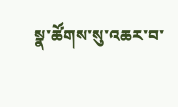སྣ་ཚོགས་སུ་འཆར་བ་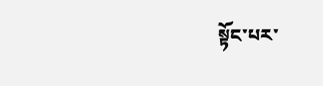སྟོང་པར་